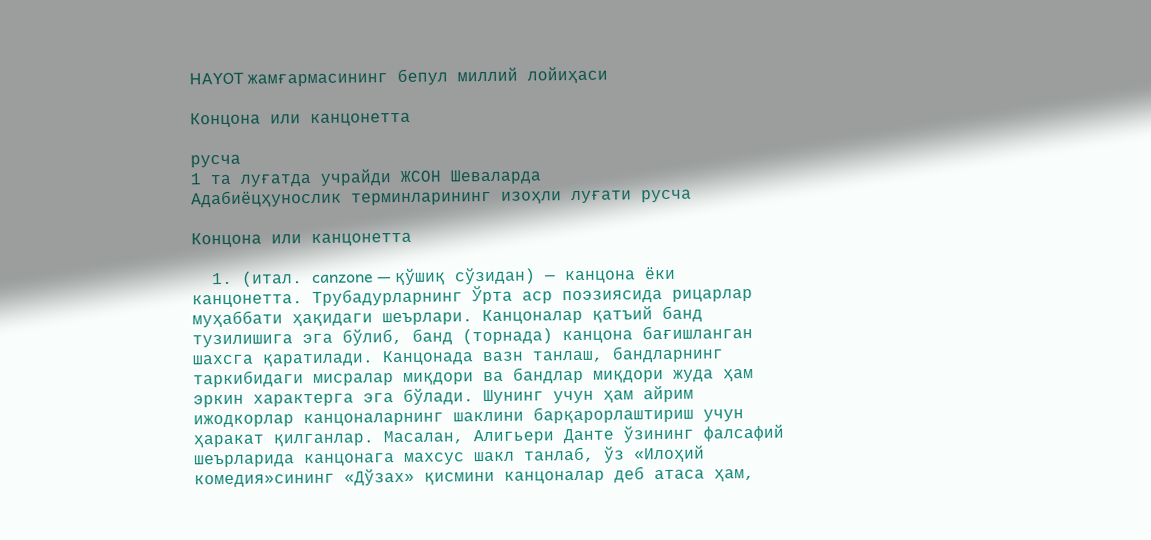HAYOT жамғармасининг бепул миллий лойиҳаси

Концона или канцонетта

русча
1 та луғатда учрайди ЖСОН Шеваларда
Адабиёцҳунослик терминларининг изоҳли луғати русча

Концона или канцонетта

  1. (итал. canzone — қўшиқ сўзидан) — канцона ёки канцонетта. Трубадурларнинг Ўрта аср поэзиясида рицарлар муҳаббати ҳақидаги шеърлари. Канцоналар қатъий банд тузилишига эга бўлиб, банд (торнада) канцона бағишланган шахсга қаратилади. Канцонада вазн танлаш, бандларнинг таркибидаги мисралар миқдори ва бандлар миқдори жуда ҳам эркин характерга эга бўлади. Шунинг учун ҳам айрим ижодкорлар канцоналарнинг шаклини барқарорлаштириш учун ҳаракат қилганлар. Масалан, Алигьери Данте ўзининг фалсафий шеърларида канцонага махсус шакл танлаб, ўз «Илоҳий комедия»сининг «Дўзах» қисмини канцоналар деб атаса ҳам,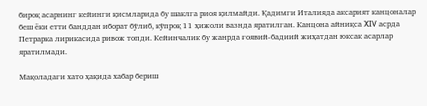бироқ асарнинг кейинги қисмларида бу шаклга риоя қилмайди. Қадимги Италияда аксарият канцоналар беш ёки етти банддан иборат бўлиб, кўпроқ 11 ҳижоли вазнда яратилган. Канцона айниқса XIV асрда Петрарка лирикасида ривож топди. Кейинчалик бу жанрда ғоявий-бадиий жиҳатдан юксак асарлар яратилмади.

Мақоладаги хато ҳақида хабар бериш